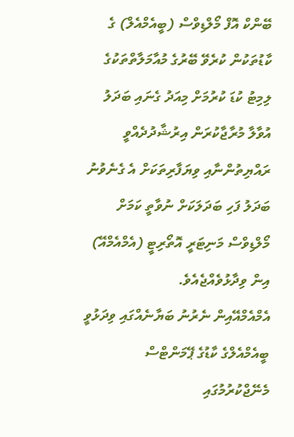ބޭންކް އޮފް މޯލްޑިވްސް (ބީއެމްއެލް) ގެ ކާޑުތަކުން ކުރެވޭ ބޭރުގެ މުއާމަލާތްތަކުގެ ލިމިޓު ކުޑަ ކުރުމަށް މިއަދު ގެނައި ބަދަލު އުވާލާ މުރާޖާކުރަން އިރުޝާދުދެއްވީ ރައްޔިތުންނާއި ވިޔަފާރިތަކަށް އެ ގެނެވުނު ބަދަލު ފަހި ބަދަލަކަށް ނުވާތީ ކަމަށް މޯލްޑިވްސް މަނިޓަރީ އޮތޯރިޓީ (އެމްއެމްއޭ) އިން ވިދާޅުވެއްޖެއެވެ.
އެމްއެމްއޭއިން ނެރުނު ބަޔާނެއްގައި ވިދަޅުވީ ބީއެމްއެލްގެ ކާޑުގެ ޕޭމަންޓްސް މެނޭޖްކުރުމުގައި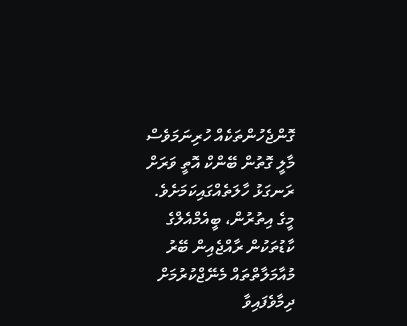ގޮންޖެހުންތަކެއް ހުރިނަމަވެސް މާލީ ގޮތުން ބޭންކް އޮތީ ވަރަށް ރަނގަޅު ހާލަތެއްގައިކަމަށެވެ.
މީގެ އިތުރުން، ބީއެމްއެލްގެ ކާޑުތަކުން ރާއްޖެއިން ބޭރު މުއާމަލާތްތައް މެނޭޖްކުރުމަށް ދިމާވެފައިވާ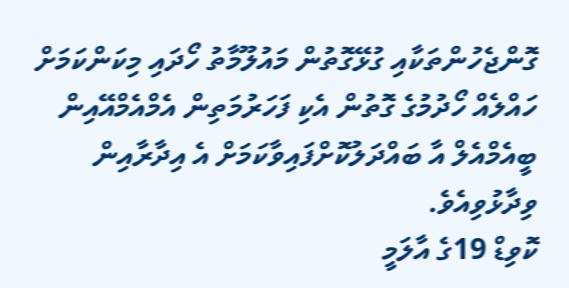ގޮންޖެހުންތަކާއި ގުޅޭގޮތުން މައުލޫމާތު ހޯދައި މިކަންކަމަށް ހައްލެއް ހޯދުމުގެ ގޮތުން އެކި ފަހަރުމަތިން އެމްއެމްއޭއިން ބީއެމްއެލް އާ ބައްދަލުކޮށްފައިވާކަމަށް އެ އިދާރާއިން ވިދާޅުވިއެވެ.
ކޮވިޑް 19ގެ އާލަމީ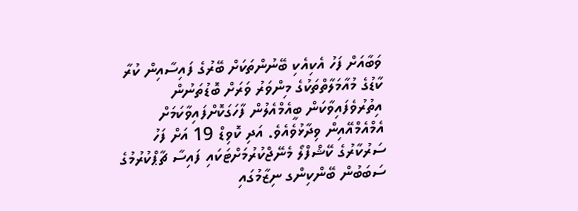ވަބާއަށް ފަހު އެކިއެކި ބޭނުންތަކަށް ބޭރުގެ ފައިސާއިން ކުރާ ކާޑުގެ މުއާމަލާތްތަކުގެ މިންވަރު ވަރަށް ބޮޑުތަނުން އިތުރުވެފައިވާކަން ބީއެމްއެލުން ފާހަގަކޮށްފައިވާކަމަށް އެމްއެމްއޭއިން ވިދާޅުވެއެވެ. އަދި ކޮވިޑް 19 އަށް ފަހު ސަރުކާރުގެ ކޭޝްފްލޯ މެނޭޖްކުރުމަށްޓަކައި ފައިސާ ޗާޕްކުރުމުގެ ސަބަބުން ބޭންކިންގ ނިޒާމުގައި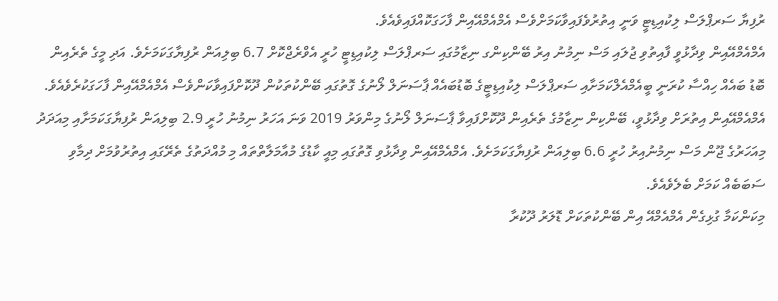ރުފިޔާ ސަރޕްލަސް ލިކުއިޑިޓީ ވަނީ އިތުރުވެފައިވާކަމަށްވެސް އެމްއެމްއޭއިން ފާހަގަކޮއްފައިވެއެވެ.
އެމްއެމްއޭއިން ވިދާޅުވީ ފާއިތުވި ޖުލައި މަސް ނިމުނު އިރު ބޭންކިންގ ނިޒާމުގައި ސަރޕްލަސް ލިކުއިޑިޓީ ހުރީ އެވްރެޖްކޮށް 6.7 ބިލިއަން ރުފިޔާގަކަމަށެވެ. އަދި މީގެ ތެރެއިން ބޮޑު ބައެއް ހިއްސާ ކުރަނީ ބީއެމްއެލްކަމަށާއި ސަރޕްލަސް ލިކުއިޑިޓީގެ ބޮޑުބައެއް ޕާސަނަލް ލޯނުގެ ގޮތުގައި ބޭންކުތަކުން ދޫކޮށްފައިވާކަންވެސް އެމްއެމްއޭއިން ފާހަގަކުރެވެއެވެ.
އެމްއެމްއޭއިން އިތުރަށް ވިދާޅުވީ، ބޭންކިން ނިޒާމުގެ ތެރެއިން ދޫކޮށްފައިވާ ޕާސަނަލް ލޯނުގެ މިންވަރު 2019 ވަނަ އަހަރު ނިމުނު ހުރީ 2.9 ބިލިއަން ރުފިޔާގަކަމަށާއި މިއަދަދު މިއަހަރުގެ ޖޫން މަސް ނިމުނުއިރު ހުރީ 6.6 ބިލިއަން ރުފިޔާގަކަމަށެވެ. އެމްއެމްއޭއިން ވިދާޅުވި ގޮތުގައި މިއީ ކާޑުގެ މުއާމަލާތްތައް މި މުއްދަތުގެ ތެރޭގައި އިތުރުވުމަށް ދިމާވި ސަބަބެއް ކަމަށް ބެލެވެއެވެ.
މިކަންކަމާ ގުޅިގެން އެމްއެމްއޭ އިން ބޭންކުތަކަށް ޑޮލަރު ދޫކުރާ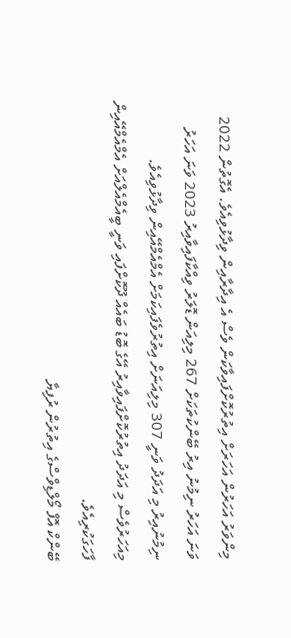މިންވަރު އަހަރުން އަހަރަށް އިތުރުކޮށްފައިވާކަން ވެސް އެ އިދާރާއިން ވިދާޅުވިއެވެ. އެގޮތުން 2022 ވަނަ އަހަރު ނިމުނު އިރު ބޭންކުތަކަށް 267 މިލިއަން ޑޮލަރު ވިއްކާފައިވާއިރު 2023 ވަނަ އަހަރު ނިމުނުއިރު މި އަދަދު ވަނީ 307 މިލިއަނަށް އިތުރުވެފައިކަމަށް އެމްއެމްއޭއިން ވިދާޅުވިއެވެ.
މިއަހަރުވެސް މި އަދަދު އިތުރުކޮށްފައިވާއިރު އޭގެ ބޮޑު ބައެއް ދޫކޮށްފައި ވަނީ ބީއެމްއެލްއަށް އެމްއެމްއޭއިން ފާހަގަކުރިއެވެ.
ބޭންކް އޮފް މޯލްޑިވްސްގެ އިތުރުން ރުފިޔާ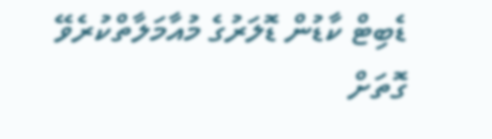ޑެބިޓް ކާޑުން ޑޮލަރުގެ މުއާމަލާތްކުރެވޭ ގޮތަށް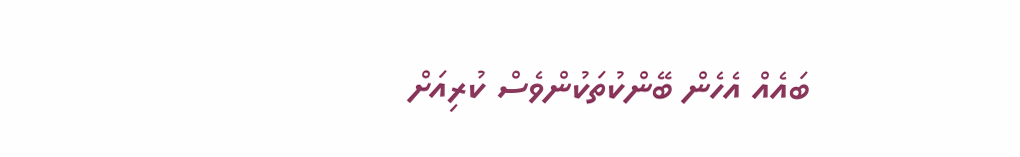ބައެއް އެހެން ބޭންކުތަކުންވެސް ކުރިއަށް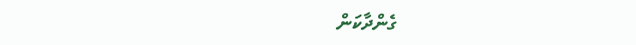ގެންދާކަން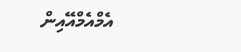އެމްއެމްއޭއިން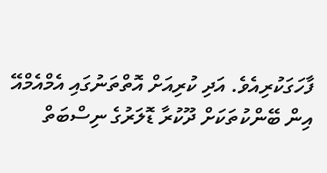ފާހަގަކުރިއެވެ. އަދި ކުރިއަށް އޮތްތަނުގައި އެމްއެމްއޭ އިން ބޭންކުތަކަށް ދޫކުރާ ޑޮލަރުގެ ނިސްބަތް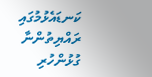ކަނޑައެޅުމުގައި ރައްޔިތުންނާ ގުޅުންހުރި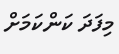މިފަދަ ކަންކަމަށް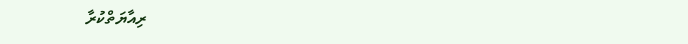ރިއާޔަތްކުރާ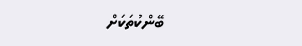ބޭންކުތަކަށް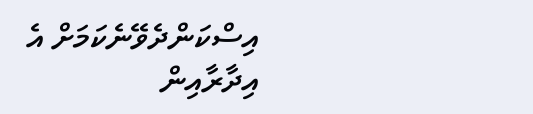އިސްކަންދެވޭނެކަމަށް އެ އިދާރާއިން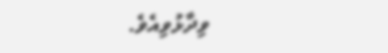ވިދާޅުވިއެވެ.